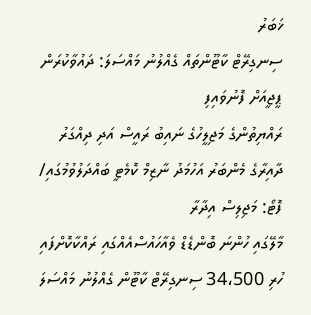ޚަބަރު
ސިނގިރޭޓް ކާޓޫންތައް ގެއްލުނު މައްސަލަ: ދައުވާކުރަން ޕީޖީއަށް ފޮނުވައިފި
ރައްޔިތުންގެ މަޖިލީހުގެ ނައިބު ރައީސް އަދި ދިއްގަރު ދާއިރާގެ މެންބަރު އަހުމަދު ނާޒިމް ކޮމެޓީ ބައްދަލުވުމުގައި/ ފޮޓޯ: މަޖިލިސް އިދާރާ
މާލޭގައި ހުންނަ ބޮންޑެޑް ވެއާހައުސްއެއްގައި ރައްކާކޮށްފައި ހުރި 34،500 ސިނގިރޭޓް ކާޓޫން ގެއްލުނު މައްސަލަ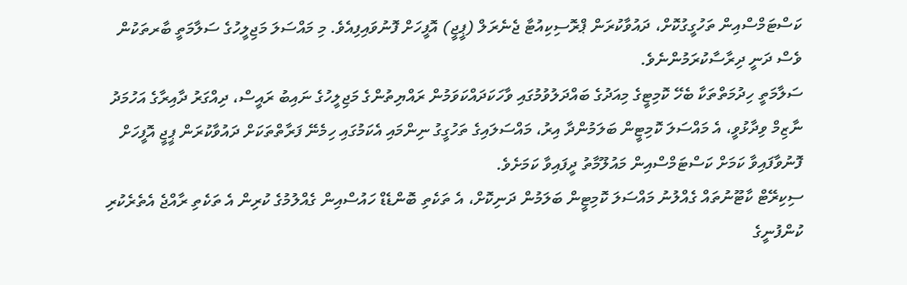ކަސްޓަމްސްއިން ތަހުގީގުކޮށް، ދައުވާކުރަން ޕްރޮސިކިއުޓާ ޖެނެރަލް (ޕީޖީ) އޮފީހަށް ފޮނުވައިފިއެވެ. މި މައްސަލަ މަޖިލީހުގެ ސަލާމަތީ ބާރތަކުން ވެސް ދަނީ ދިރާސާކުރަމުންނެވެ.
ސަލާމަތީ ހިދުމަތްތަކާ ބެހޭ ކޮމިޓީގެ މިއަދުގެ ބައްދަލުވުމުގައި ވާހަކަދައްކަވަމުން ރައްޔިތުންގެ މަޖިލީހުގެ ނައިބު ރައީސް، ދިއްގަރު ދާއިރާގެ އަހުމަދު ނާޒިމް ވިދާޅުވީ، އެ މައްސަލަ ކޮމިޓީން ބަލަމުންދާ އިރު، މައްސަލައިގެ ތަހުގީގު ނިންމައި އެކަމުގައި ހިމެނޭ ފަރާތްތަކަށް ދައުވާކުރަން ޕީޖީ އޮފީހަށް ފޮނުވާފައިވާ ކަމަށް ކަސްޓަމްސްއިން މައުލޫމާތު ދީފައިވާ ކަމަށެވެ.
ސިކިރޭޓް ކާޓޫނުތައް ގެއްލުނު މައްސަލަ ކޮމިޓީން ބަލަމުން ދަނިކޮށް، އެ ތަކެތި ބޮންޑެޑް ހައުސްއިން ގެއްލުމުގެ ކުރިން އެ ތަކެތި ރާއްޖެ އެތެރެކުރި ކުންފުނީގެ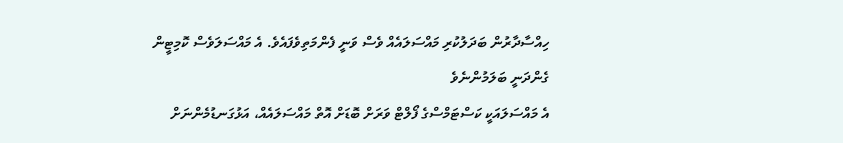ހިއްސާދާރުން ބަދަލުކުރި މައްސަލައެއް ވެސް ވަނީ ފެންމަތިވެފައެވެ. އެ މައްސަލަވެސް ކޮމިޓީން ގެންދަނީ ބަލަމުންނެވެ
އެ މައްސަލައަކީ ކަސްޓަމްސްގެ ފޯލްޓް ވަރަށް ބޮޑަށް އޮތް މައްސަލައެއް، އަޅުގަނޑުމެންނަށް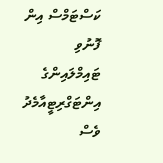ކަސްޓަމްސް އިން ފޮނުވި ޓައިމްލައިންގެ އިންޓަގްރިޓީއާމެދު ވެސް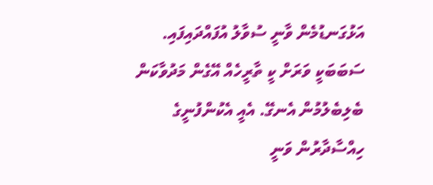އަޅުގަނޑުމެން ވާނީ ސުވާލު އުފައްދައިފައި. ސަބަބަކީ ވަރަށް ކީ ތާރީހެއް އޭގެން މަދުވާކަން ބެލިބެލުމުން އެނގޭ. އެއީ އެކުންފުނީގެ ހިއްސާދާރުން ވަނީ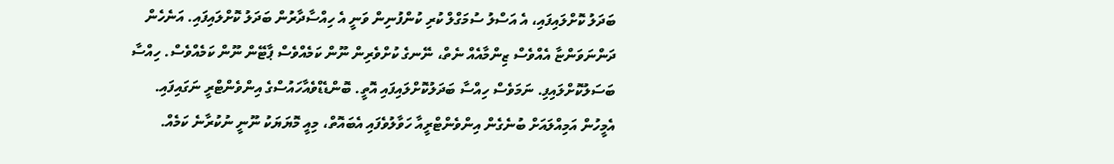ބަދަލު ކޮށްލައިފައި، އެ އަސްލު ސުމަގްލް ކުރި ކުންފުނިން ވަނީ އެ ހިއްސާދާރުން ބަދަލު ކޮށްލައިފައި. އަނެހެން ދަންނަވަންޏާ އެއްވެސް ޒިންމާއެއް ނެތް، ނޭނގެ ކުށްވެރިން ނޫން ކަމެއްވެސް ޕާޓޭން ނޫން ކަމެއްވެސް. ހިއްސާ ބަސަލުކޮށްލައިފި. ނަމަވެސް ހިއްސާ ބަދަލުކޮށްލައިފައި އޮތީ. ބޮންޑެޑްވެއާހައުސްގެ އިންވެންޓްރީ ނަގައިފައި. އެމީހުން އަމިއްލައަށް ބުނެގެން އިންވެންޓްރީއާ ހަވާލުވެފައި އެބައޮތް، މިއީ މޮޔަޔަކު ނޫނީ ނުކުރާނެ ކަމެއް.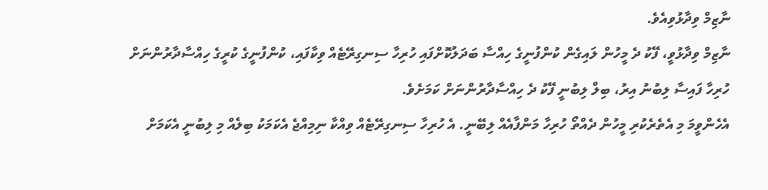ނާޒިމް ވިދާޅުވިއެވެ.
ނާޒިމް ވިދާޅުވީ، ފޭކު ދެ މީހުން ލައިގެން ކުންފުނީގެ ހިއްސާ ބަދަލުކޮށްފައި ހުރިހާ ސިނގިރޭޓެއް ވިކާފައި، ކުންފުނީގެ ކުރީގެ ހިއްސާދާރުންނަށް ހުރިހާ ފައިސާ ލިބުނު އިރު، ބިލް ލިބުނީ ފޭކު ދެ ހިއްސާދާރުންނަށް ކަމަށެވެ.
އެހެންވީމަ މި އެތެރެކުރި މީހުން ދެއްތޯ ހުރިހާ މަންފާއެއް ލިބޭނީ. އެ ހުރިހާ ސިނގިރޭޓެއް ވިއްކާ ނިމިއްޖެ އެކަމަކު ބިލެއް މި ލިބުނީ އެކަމަށް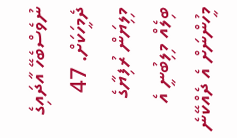ނުވެސްބެހޭ އާދައިގެ ދެމީހަކަށް. 47 މިލިޔަން ރުފިޔާގެ ބިލެއް މިލިބުނީ އެ މީހުންނަށް އެ ދެއްކޭނެ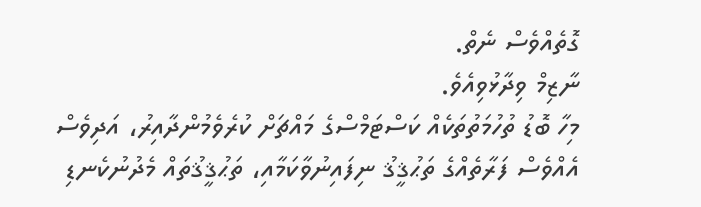ގޮތެއްވެސް ނެތް.
ނާޒިމް ވިދާޅުވިއެވެ.
މިހާ ބޮޑު ތުހުމަތުތަކެއް ކަސްޓަމްސްގެ މައްޗަށް ކުރެވެމުންދާއިރު، އަދިވެސް އެއްވެސް ފަރާތެއްގެ ތަޙުޤީޤު ނިފައިނުވާކަމާއި، ތަޙުޤީޤުތައް މެދުނުކެނޑި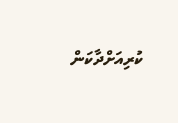ކުރިއަށްދާކަން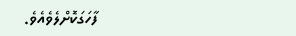ފާހަގަކޮށްލެވެއެވެ.